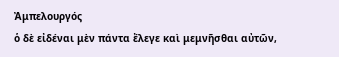Ἀμπελουργός
ὁ δὲ εἰδέναι μὲν πάντα ἔλεγε καὶ μεμνῆσθαι αὐτῶν,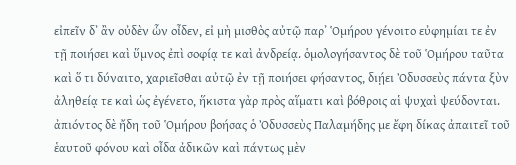εἰπεῖν δʼ ἂν οὐδὲν ὧν οἶδεν, εἰ μὴ μισθὸς αὐτῷ παρʼ Ὁμήρου γένοιτο εὐφημίαι τε ἐν τῇ ποιήσει καὶ ὕμνος ἐπὶ σοφίᾳ τε καὶ ἀνδρείᾳ. ὁμολογήσαντος δὲ τοῦ Ὁμήρου ταῦτα καὶ ὅ τι δύναιτο, χαριεῖσθαι αὐτῷ ἐν τῇ ποιήσει φήσαντος, διῄει Ὀδυσσεὺς πάντα ξὺν ἀληθείᾳ τε καὶ ὡς ἐγένετο, ἥκιστα γὰρ πρὸς αἵματι καὶ βόθροις αἱ ψυχαὶ ψεύδονται. ἀπιόντος δὲ ἤδη τοῦ Ὁμήρου βοήσας ὁ Ὀδυσσεὺς Παλαμήδης με ἔφη δίκας ἀπαιτεῖ τοῦ ἑαυτοῦ φόνου καὶ οἶδα ἀδικῶν καὶ πάντως μὲν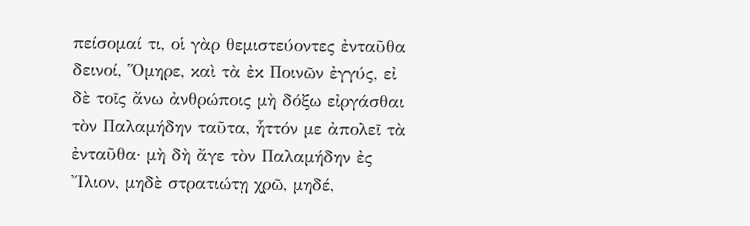πείσομαί τι, οἱ γὰρ θεμιστεύοντες ἐνταῦθα δεινοί, Ὅμηρε, καὶ τὰ ἐκ Ποινῶν ἐγγύς, εἰ δὲ τοῖς ἄνω ἀνθρώποις μὴ δόξω εἰργάσθαι τὸν Παλαμήδην ταῦτα, ἧττόν με ἀπολεῖ τὰ ἐνταῦθα· μὴ δὴ ἄγε τὸν Παλαμήδην ἐς Ἴλιον, μηδὲ στρατιώτῃ χρῶ, μηδέ,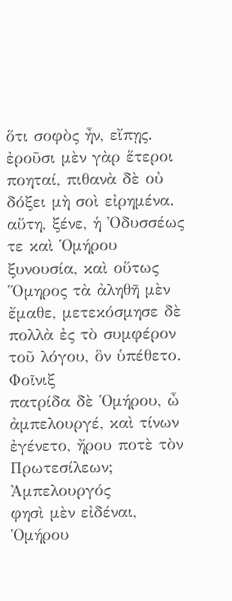ὅτι σοφὸς ἦν, εἴπῃς. ἐροῦσι μὲν γὰρ ἕτεροι ποηταί, πιθανὰ δὲ οὐ δόξει μὴ σοὶ εἰρημένα. αὕτη, ξένε, ἡ Ὀδυσσέως τε καὶ Ὁμήρου ξυνουσία, καὶ οὕτως Ὅμηρος τὰ ἀληθῆ μὲν ἔμαθε, μετεκόσμησε δὲ πολλὰ ἐς τὸ συμφέρον τοῦ λόγου, ὃν ὑπέθετο.
Φοῖνιξ
πατρίδα δὲ Ὁμήρου, ὦ ἀμπελουργέ, καὶ τίνων ἐγένετο, ἤρου ποτὲ τὸν Πρωτεσίλεων;
Ἀμπελουργός
φησὶ μὲν εἰδέναι, Ὁμήρου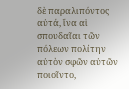δὲ παραλιπόντος αὐτά, ἵνα αἱ σπουδαῖαι τῶν πόλεων πολίτην αὐτὸν σφῶν αὐτῶν ποιοῖντο,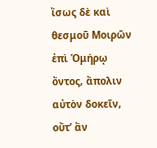ἴσως δὲ καὶ θεσμοῦ Μοιρῶν ἐπὶ Ὁμήρῳ ὄντος, ἄπολιν αὐτὸν δοκεῖν, οὔτʼ ἂν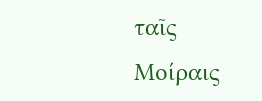ταῖς Μοίραις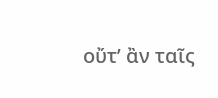οὔτʼ ἂν ταῖς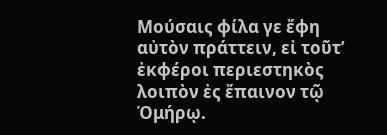Μούσαις φίλα γε ἔφη αὐτὸν πράττειν, εἰ τοῦτʼ ἐκφέροι περιεστηκὸς λοιπὸν ἐς ἔπαινον τῷ Ὁμήρῳ.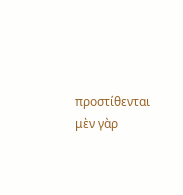προστίθενται μὲν γὰρ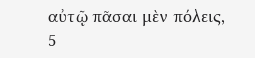αὐτῷ πᾶσαι μὲν πόλεις,
5